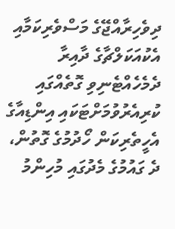ދިވެހިރާއްޖޭގެ މަސްވެރިކަމާއި އެކުއަކަލްޗާގެ ދާއިރާ ދެމެހެއްޓެނިވި ގޮތެއްގައި ކުރިއެރުވުމަށްޓަކައި އިންޑިއާގެ އެހީތެރިކަން ހޯދުމުގެ ގޮތުން، ދެ ގައުމުގެ މެދުގައި މުހިންމު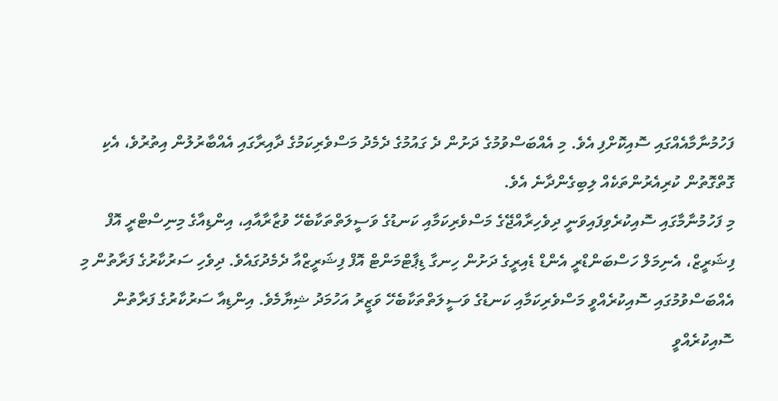ފަހުމުނާމާއެއްގައި ސޮއިކޮށްފި އެވެ. މި އެއްބަސްވުމުގެ ދަށުން ދެ ގައުމުގެ ދެމެދު މަސްވެރިކަމުގެ ދާއިރާގައި އެއްބާރުލުން އިތުރުވެ، އެކި ގޮތްގޮތުން ކުރިއެރުންތަކެއް ލިބިގެންދާނެ އެވެ.
މި ފަހުމުނާމާގައި ސޮއިކުރެވިފައިވަނީ ދިވެހިރާއްޖޭގެ މަސްވެރިކަމާއި ކަނޑުގެ ވަސީލަތްތަކާބެހޭ ވުޒާރާއާއި، އިންޑިއާގެ މިނިސްޓްރީ އޮފް ފިޝަރީޒް، އެނިމަލް ހަސްބަންޑްރީ އެންޑް ޑެއިރީގެ ދަށުން ހިނގާ ޑިޕާޓްމަންޓް އޮފް ފިޝަރީޒްއާ ދެމެދުގައެވެ. ދިވެހި ސަރުކާރުގެ ފަރާތުން މި އެއްބަސްވުމުގައި ސޮއިކުރެއްވީ މަސްވެރިކަމާއި ކަނޑުގެ ވަސީލަތްތަކާބެހޭ ވަޒީރު އަހުމަދު ޝިޔާމެވެ. އިންޑިއާ ސަރުކާރުގެ ފަރާތުން ސޮއިކުރެއްވީ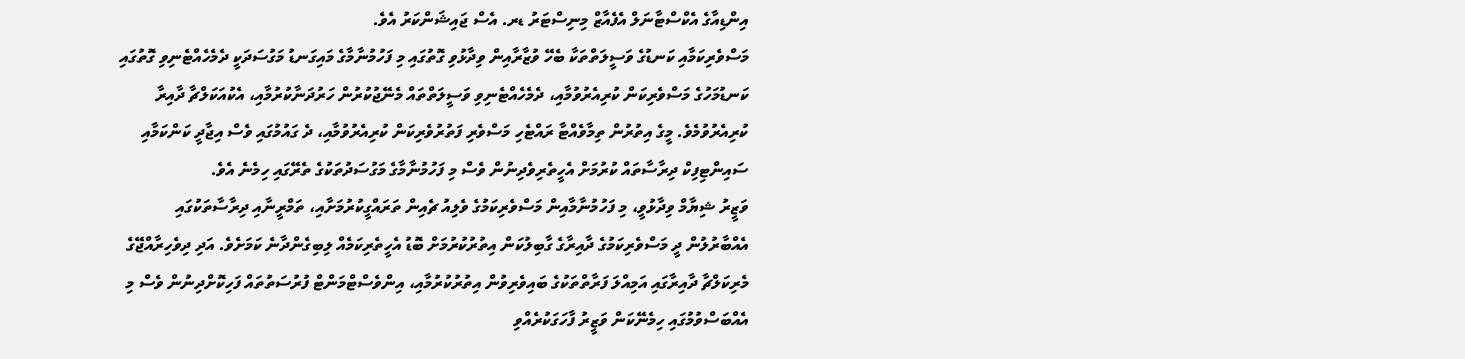އިންޑިއާގެ އެކްސްޓާނަލް އެފެއާޒް މިނިސްޓަރު ޑރ. އެސް ޖައިޝަންކަރު އެވެ.
މަސްވެރިކަމާއި ކަނޑުގެ ވަސީލަތްތަކާ ބެހޭ ވުޒާރާއިން ވިދާޅުވި ގޮތުގައި މި ފަހުމުނާމާގެ މައިގަނޑު މަގުސަދަކީ ދެމެހެއްޓެނިވި ގޮތުގައި ކަނޑުމަހުގެ މަސްވެރިކަން ކުރިއެރުވުމާއި، ދެމެހެއްޓެނިވި ވަސީލަތްތައް މެނޭޖުކުރުން ހަރުދަނާކުރުމާއި، އެކުއަކަލްޗާ ދާއިރާ ކުރިއެރުވުމެވެ. މީގެ އިތުރުން ތިމާވެއްޓާ ރައްޓެހި މަސްވެރި ފަތުރުވެރިކަން ކުރިއެރުވުމާއި، ދެ ގައުމުގައި ވެސް އިޖާދީ ކަންކަމާއި ސައިންޓިފިކް ދިރާސާތައް ކުރުމަށް އެހީތެރިވެދިނުން ވެސް މި ފަހުމުނާމާގެ މަގުސަދުތަކުގެ ތެރޭގައި ހިމެނެ އެވެ.
ވަޒީރު ޝިޔާމް ވިދާޅުވީ، މި ފަހުމުނާމާއިން މަސްވެރިކަމުގެ ވެލިއު ޗެއިން ތަރައްގީކުރުމަށާއި، ތަމްރީނާއި ދިރާސާތަކުގައި އެއްބާރުލުން ދީ މަސްވެރިކަމުގެ ދާއިރާގެ ގާބިލުކަން އިތުރުކުރުމަށް ބޮޑު އެހީތެރިކަމެއް ލިބިގެންދާނެ ކަމަށެވެ. އަދި ދިވެހިރާއްޖޭގެ މެރިކަލްޗާ ދާއިރާގައި އަމިއްލަ ފަރާތްތަކުގެ ބައިވެރިވުން އިތުރުކުރުމާއި، އިންވެސްޓްމަންޓް ފުރުސަތުތައް ފަހިކޮށްދިނުން ވެސް މި އެއްބަސްވުމުގައި ހިމެނޭކަން ވަޒީރު ފާހަގަކުރެއްވި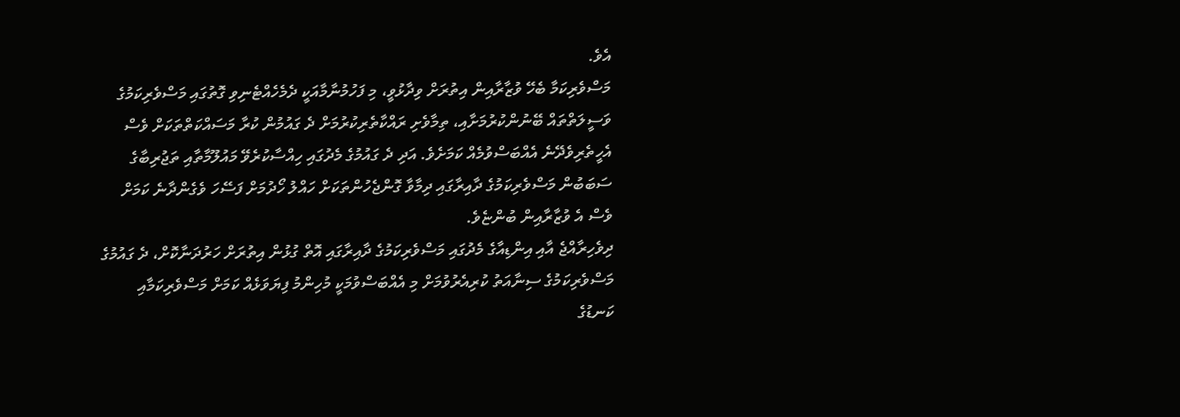އެވެ.
މަސްވެރިކަމާ ބެހޭ ވުޒާރާއިން އިތުރަށް ވިދާޅުވީ، މި ފަހުމުނާމާއަކީ ދެމެހެއްޓެނިވި ގޮތުގައި މަސްވެރިކަމުގެ ވަސީލަތްތައް ބޭނުންކުރުމަށާއި، ތިމާވެށި ރައްކާތެރިކުރުމަށް ދެ ގައުމުން ކުރާ މަސައްކަތްތަކަށް ވެސް އެހީތެރިވެދޭނެ އެއްބަސްވުމެއް ކަމަށެވެ. އަދި ދެ ގައުމުގެ މެދުގައި ހިއްސާކުރެވޭ މައުލޫމާތާއި ތަޖުރިބާގެ ސަބަބުން މަސްވެރިކަމުގެ ދާއިރާގައި ދިމާވާ ގޮންޖެހުންތަކަށް ހައްލު ހޯދުމަށް ފަސޭހަ ވެގެންދާނެ ކަމަށް ވެސް އެ ވުޒާރާއިން ބުންޏެވެ.
ދިވެހިރާއްޖެ އާއި އިންޑިއާގެ މެދުގައި މަސްވެރިކަމުގެ ދާއިރާގައި އޮތް ގުޅުން އިތުރަށް ހަރުދަނާކޮށް، ދެ ގައުމުގެ މަސްވެރިކަމުގެ ސިނާއަތު ކުރިއެރުވުމަށް މި އެއްބަސްވުމަކީ މުހިންމު ފިޔަވަޅެއް ކަމަށް މަސްވެރިކަމާއި ކަނޑުގެ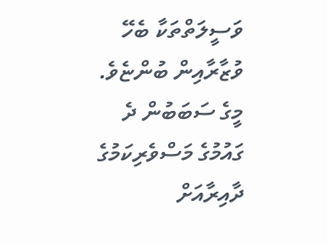ވަސީލަތްތަކާ ބެހޭ ވުޒާރާއިން ބުންޏެވެ. މީގެ ސަބަބުން ދެ ގައުމުގެ މަސްވެރިކަމުގެ ދާއިރާއަށް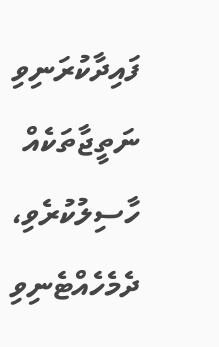ފައިދާކުރަނިވި ނަތީޖާތަކެއް ހާސިލުކުރެވި، ދެމެހެއްޓެނިވި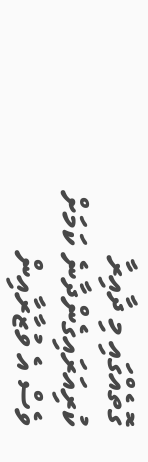ގޮތެއްގައި މި ދާއިރާ ކުރިއަރައިގެންދާނެ ކަމަށް ވެސް އެ ވުޒާރާއިން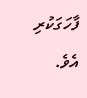ފާހަގަކުރި އެވެ.